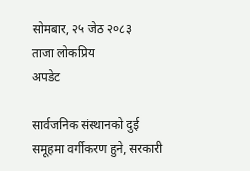सोमबार, २५ जेठ २०८३
ताजा लोकप्रिय
अपडेट

सार्वजनिक संस्थानको दुई समूहमा वर्गीकरण हुने, सरकारी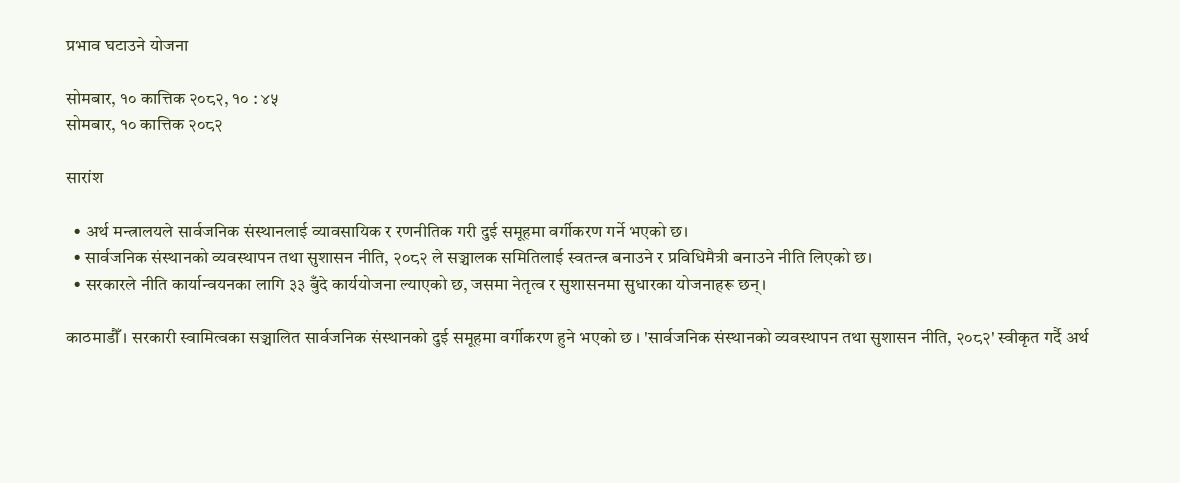प्रभाव घटाउने योजना

सोमबार, १० कात्तिक २०८२, १० : ४५
सोमबार, १० कात्तिक २०८२

सारांश

  • अर्थ मन्त्रालयले सार्वजनिक संस्थानलाई व्यावसायिक र रणनीतिक गरी दुई समूहमा वर्गीकरण गर्ने भएको छ।
  • सार्वजनिक संस्थानको व्यवस्थापन तथा सुशासन नीति, २०८२ ले सञ्चालक समितिलाई स्वतन्त्र बनाउने र प्रविधिमैत्री बनाउने नीति लिएको छ।
  • सरकारले नीति कार्यान्वयनका लागि ३३ बुँदे कार्ययोजना ल्याएको छ, जसमा नेतृत्व र सुशासनमा सुधारका योजनाहरू छन्।

काठमाडौँ । सरकारी स्वामित्वका सञ्चालित सार्वजनिक संस्थानको दुई समूहमा वर्गीकरण हुने भएको छ । 'सार्वजनिक संस्थानको व्यवस्थापन तथा सुशासन नीति, २०८२' स्वीकृत गर्दै अर्थ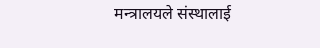मन्त्रालयले संस्थालाई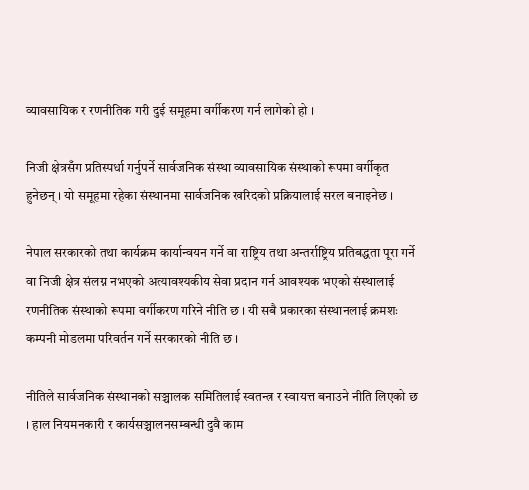व्यावसायिक र रणनीतिक गरी दुई समूहमा वर्गीकरण गर्न लागेको हो ।

निजी क्षेत्रसँग प्रतिस्पर्धा गर्नुपर्ने सार्वजनिक संस्था व्यावसायिक संस्थाको रूपमा वर्गीकृत हुनेछन् । यो समूहमा रहेका संस्थानमा सार्वजनिक खरिदको प्रक्रियालाई सरल बनाइनेछ ।

नेपाल सरकारको तथा कार्यक्रम कार्यान्वयन गर्ने वा राष्ट्रिय तथा अन्तर्राष्ट्रिय प्रतिबद्धता पूरा गर्ने वा निजी क्षेत्र संलग्न नभएको अत्यावश्यकीय सेवा प्रदान गर्न आवश्यक भएको संस्थालाई रणनीतिक संस्थाको रूपमा वर्गीकरण गरिने नीति छ । यी सबै प्रकारका संस्थानलाई क्रमशः कम्पनी मोडलमा परिवर्तन गर्ने सरकारको नीति छ ।

नीतिले सार्वजनिक संस्थानको सञ्चालक समितिलाई स्वतन्त्र र स्वायत्त बनाउने नीति लिएको छ । हाल नियमनकारी र कार्यसञ्चालनसम्बन्धी दुवै काम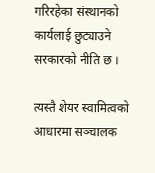गरिरहेका संस्थानको कार्यलाई छुट्याउने सरकारको नीति छ ।

त्यस्तै शेयर स्वामित्वको आधारमा सञ्चालक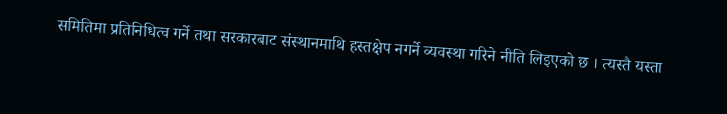समितिमा प्रतिनिधित्व गर्ने तथा सरकारबाट संस्थानमाथि हस्तक्षेप नगर्ने व्यवस्था गरिने नीति लिइएको छ । त्यस्तै यस्ता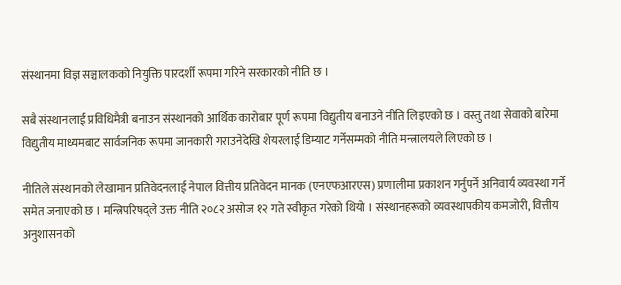संस्थानमा विज्ञ सञ्चालकको नियुक्ति पारदर्शी रूपमा गरिने सरकारको नीति छ ।

सबै संस्थानलाई प्रविधिमैत्री बनाउन संस्थानको आर्थिक कारोबार पूर्ण रूपमा विद्युतीय बनाउने नीति लिइएको छ । वस्तु तथा सेवाको बारेमा विद्युतीय माध्यमबाट सार्वजनिक रूपमा जानकारी गराउनेदेखि शेयरलाई डिम्याट गर्नेसम्मको नीति मन्त्रालयले लिएको छ ।

नीतिले संस्थानको लेखामान प्रतिवेदनलाई नेपाल वित्तीय प्रतिवेदन मानक (एनएफआरएस) प्रणालीमा प्रकाशन गर्नुपर्ने अनिवार्य व्यवस्था गर्ने समेत जनाएको छ । मन्त्रिपरिषद्ले उक्त नीति २०८२ असोज १२ गते स्वीकृत गरेको थियो । संस्थानहरूको व्यवस्थापकीय कमजोरी, वित्तीय अनुशासनको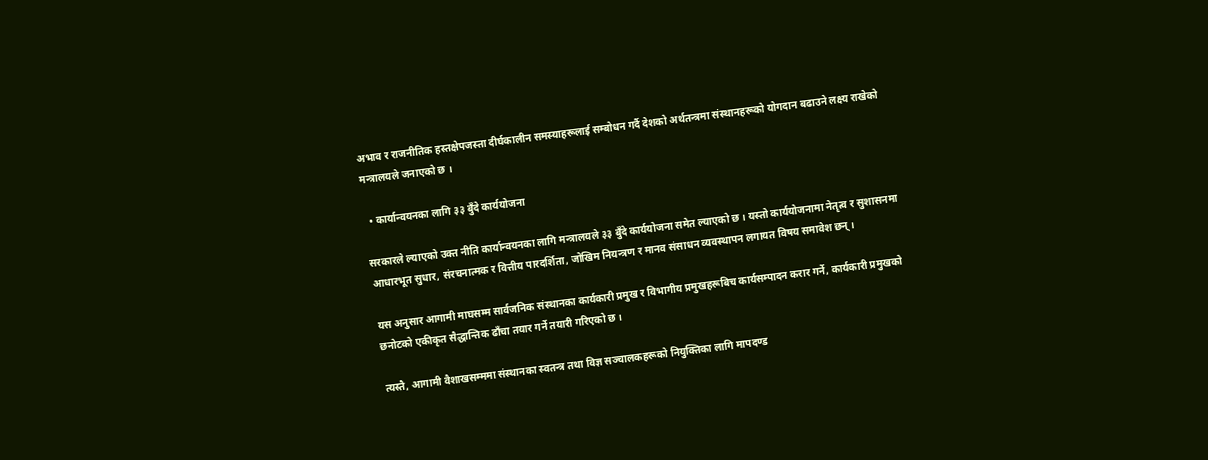अभाव र राजनीतिक हस्तक्षेपजस्ता दीर्घकालीन समस्याहरूलाई सम्बोधन गर्दै देशको अर्थतन्त्रमा संस्थानहरूको योगदान बढाउने लक्ष्य राखेको मन्त्रालयले जनाएको छ ।

  • कार्यान्वयनका लागि ३३ बुँदे कार्ययोजना

सरकारले ल्याएको उक्त नीति कार्यान्वयनका लागि मन्त्रालयले ३३ बुँदे कार्ययोजना समेत ल्याएको छ । यस्तो कार्ययोजनामा नेतृत्व र सुशासनमा आधारभूत सुधार, संरचनात्मक र वित्तीय पारदर्शिता, जोखिम नियन्त्रण र मानव संसाधन व्यवस्थापन लगायत विषय समावेश छन् ।

यस अनुसार आगामी माघसम्म सार्वजनिक संस्थानका कार्यकारी प्रमुख र विभागीय प्रमुखहरूबिच कार्यसम्पादन करार गर्ने, कार्यकारी प्रमुखको छनोटको एकीकृत सैद्धान्तिक ढाँचा तयार गर्ने तयारी गरिएको छ ।

त्यस्तै, आगामी वैशाखसम्ममा संस्थानका स्वतन्त्र तथा विज्ञ सञ्चालकहरूको नियुक्तिका लागि मापदण्ड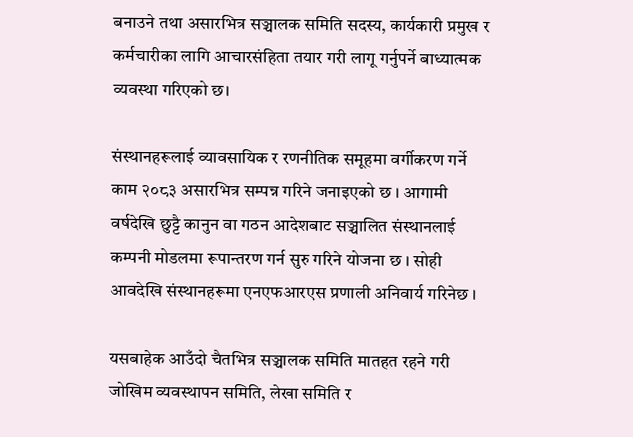बनाउने तथा असारभित्र सञ्चालक समिति सदस्य, कार्यकारी प्रमुख र कर्मचारीका लागि आचारसंहिता तयार गरी लागू गर्नुपर्ने बाध्यात्मक व्यवस्था गरिएको छ।

संस्थानहरूलाई व्यावसायिक र रणनीतिक समूहमा वर्गीकरण गर्ने काम २०८३ असारभित्र सम्पन्न गरिने जनाइएको छ । आगामी वर्षदेखि छुट्टै कानुन वा गठन आदेशबाट सञ्चालित संस्थानलाई कम्पनी मोडलमा रूपान्तरण गर्न सुरु गरिने योजना छ । सोही आवदेखि संस्थानहरूमा एनएफआरएस प्रणाली अनिवार्य गरिनेछ ।

यसबाहेक आउँदो चैतभित्र सञ्चालक समिति मातहत रहने गरी जोखिम व्यवस्थापन समिति, लेखा समिति र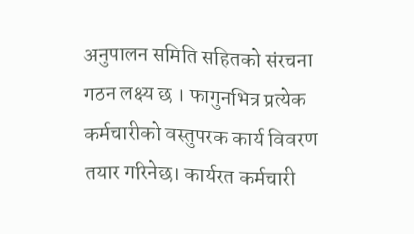अनुपालन समिति सहितको संरचना गठन लक्ष्य छ । फागुनभित्र प्रत्येक कर्मचारीको वस्तुपरक कार्य विवरण तयार गरिनेछ। कार्यरत कर्मचारी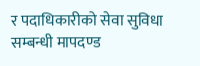र पदाधिकारीको सेवा सुविधा सम्बन्धी मापदण्ड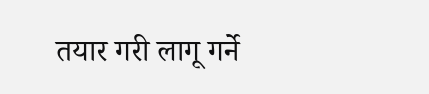तयार गरी लागू गर्ने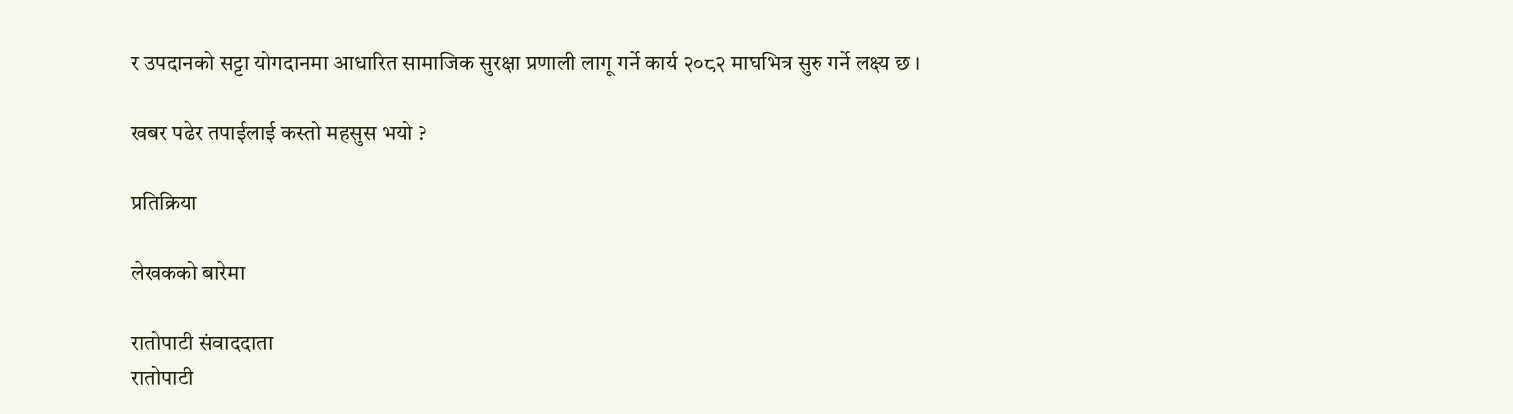र उपदानको सट्टा योगदानमा आधारित सामाजिक सुरक्षा प्रणाली लागू गर्ने कार्य २०८२ माघभित्र सुरु गर्ने लक्ष्य छ ।

खबर पढेर तपाईलाई कस्तो महसुस भयो ?

प्रतिक्रिया

लेखकको बारेमा

रातोपाटी संवाददाता
रातोपाटी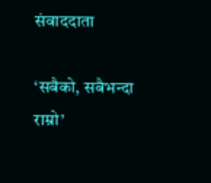संवाददाता

‘सबैको, सबैभन्दा राम्रो’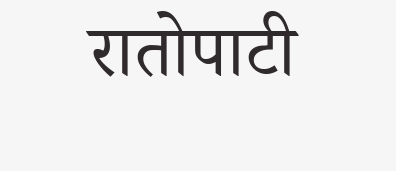रातोपाटी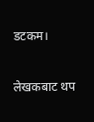डटकम।

लेखकबाट थप